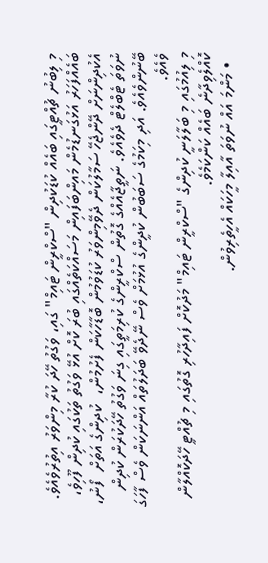މި ލިބުނު ޗުއްޓީގައި ބައެއް ކުޑަކުދިން "ސްކްރީން ޓައިމް" ގައި، ވަގުތު ހޭދަ ކުރާ މިންވަރު އިތުރުވެއެވެ. ބައެއްފަހަރު އަޅުގަނޑުމެން މައިންބަފައިން މަސައްކަތެއްގައި ބުރަ ކޮށް އުޅޭ ވަގުތު ތަކުގައި ކުދިން ފޫހިވެ، އެކުދިންނަށް ދޭންޖެހޭ ސަމާލުކަން ދެވޭމިންވަރު ކުޑަވުމުން ބޮޑާހާކަން ފެށުމުން،  ކުދިންގެ އަތަށް  ފޯނު، ނުވަތަ ޓެބްލެޓް ދެވެއެވެ. ނަތީޖާއެއްގެ ގޮތުން ސްކްރީންގެ ކުރިމަތީގައި ގިނަ ވަގުތު ހޭދަކުރަން ކުދިން ބޭނުންވެއެވެ. އަދި މިކަމުގެ ސަބަބުން ކުދީންގެ އުޅުމަށް ވެސް ނޭދެވޭ ބަދަލުތައް އަންނަކަން ވެސް ފާހަގަ ވެއެވެ.
މި ލިއުމުގައި މި ބަލާލަނީ ކުދިންގެ "ސްކްރީން ޓައިމް" މަދުކޮށް ފައިދާހުރި ގޮތުގައި މި ޗުއްޓީ ހޭދަކޮއްލާން ކޮއްލެވިދާނެ ބައެއް ކަންކަމެވެ.
  • މަންމަ އައް ނުވަތަ އާއިލާ މީހަކައް އެހީތެރިވުން.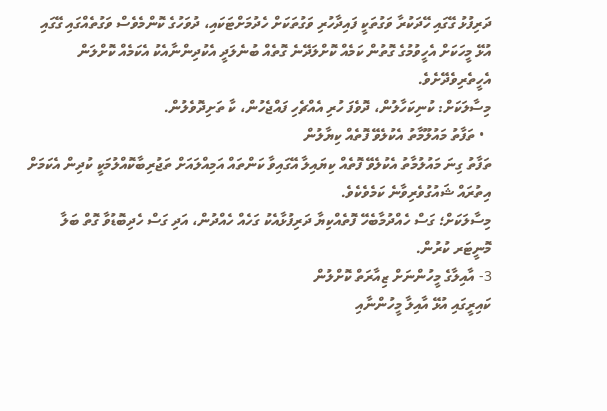ދަރިފުޅު ގޭގައި ހޭދަކުރާ ވަގުތަކީ ފައިދާހުރި ވަގުތަކަށް ހެދުމަށްޓަކައި، ދުވަހުގެ ކޮންމެވެސް ވަގުތެއްގައި ގޭގައި އުޅޭ މީހަކަށް އެހީވުމުގެ ގޮތުން ކަމެއް ކޮށްލަދޭނެ ގޮތެއް ބުނެލަދީ އެކުދިންނާއެކު އެކަމެއް ކޮށްލަން އެހީތެރިވެދޭށެވެ.
މިސާލަކަށް: ކުނިކަހާލުން، ދޮވެފަ ހުރި އެއްޗެހި ފައްޖެހުން، ކާ ތަށިދޮވެލުން.
  • ތަފާތު މައުލޫމާތު އެކުލެވޭ ފޮތެއް ކިޔާލުން
ތަފާތު ގިނަ މައުލުމާތު އެކުލެވޭ ފޮތެއް ކިޔައިލާ އޭގައިވާ ކަންތައް އަމިއްލައަށް ތަޖުރިބާކޮއްލުމަކީ ކުދިން އެކަމަށް އިތުރައް ޝައުގުވެރިވާނެ ކަމެވެކެވެ.
މިސާލަކަށް؛ ގަސް ހެއްދުމާބެހޭ ފޮތެއްކިޔާ ދަރިފުޅާއެކު ގަހެއް ހެއްދުން، އަދި ގަސް ހެދިބޮޑުވާ ގޮތް ބަލާ މޮނީޓަރ ކުރުން.
3- އާއިލާގެ މީހުންނަށް ޒިއާރަތް ކޮށްލުން
ކައިރީގައި އުޅޭ އާއިލާ މީހުންނާއި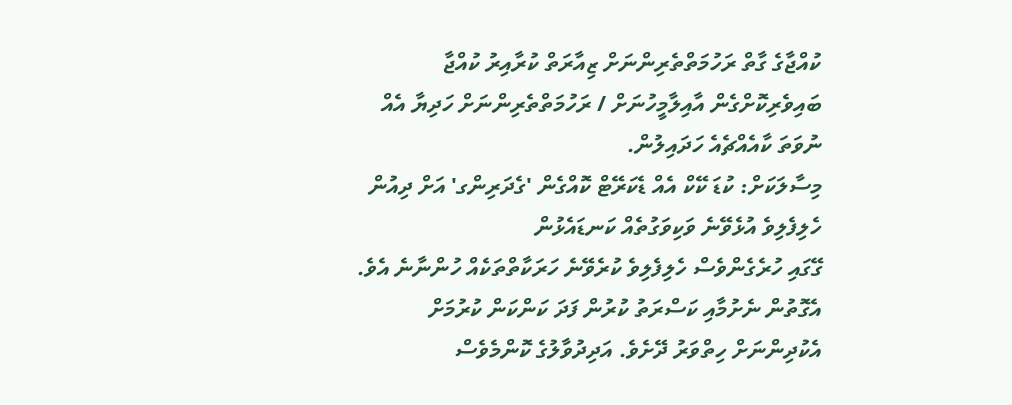ކުއްޖާގެ ގާތް ރަހުމަތްތެރިންނަށް ޒިއާރަތް ކުރާއިރު ކުއްޖާ ބައިވެރިކޮށްގެން އާއިލާމީހުނަށް / ރަހުމަތްތެރިންނަށް ހަދިޔާ އެއް ނުވަތަ ކާއެއްޗެއެ ހަދައިލުން.
މިސާލަކަށް: ކުޑަ ކޭކް އެއް ޑެކަރޭޓް ކޮއްގެން 'ގެދަރިންގ' އަށް ދިއުން
ހެލިފެލިވެ އުޅެވޭނެ ވަކިވަގުތެއް ކަނޑައެޅުން
ގޭގައި ހުރެގެންވެސް ހެލިފެލިވެ ކުރެވޭނެ ހަރަކާތްތަކެއް ހުންނާނެ އެވެ. އެގޮތުން ނެށުމާއި ކަސްރަތު ކުރުން ފަދަ ކަންކަން ކުރުމަށް އެކުދިންނަށް ހިތްވަރު ދޭށެވެ. އަދިދުވާލުގެ ކޮންމެވެސް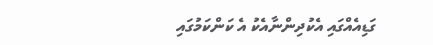ގަޑިއެއްގައި އެކުދިންނާއެކު އެ ކަންކަމުގައި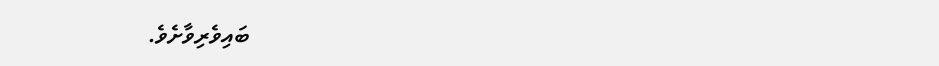ބައިވެރިވާށެވެ.